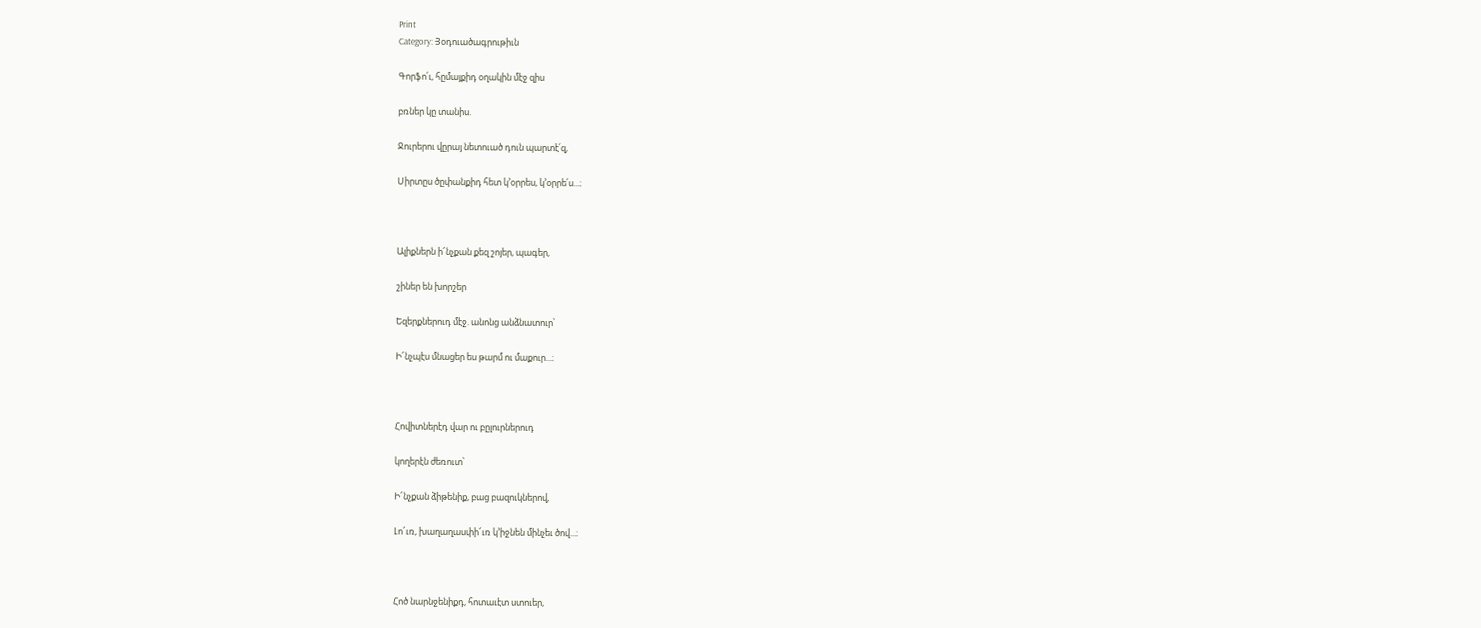Print
Category: Յօդուածագրութիւն

Գորֆո՛ւ, հըմայքիդ օղակին մէջ զիս

բռներ կը տանիս.

Ջուրերու վըրայ նետուած դուն պարտէ՛զ,

Սիրտըս ծըփանքիդ հետ կ’օրրես, կ’օրրե՛ս...։



Ալիքներն ի՜նչքան քեզ շոյեր, պագեր,

շիներ են խորշեր

Եզերքներուդ մէջ. անոնց անձնատուր՝

Ի՜նչպէս մնացեր ես թարմ ու մաքուր...։



Հովիտներէդ վար ու բըլուրներուդ

կողերէն ժեռուտ՝

Ի՜նչքան ձիթենիք, բաց բազուկներով,

Լո՜ւռ, խաղաղասփի՜ւռ կ’իջնեն մինչեւ ծով...։



Հոծ նարնջենիքդ, հոտաւէտ ստուեր,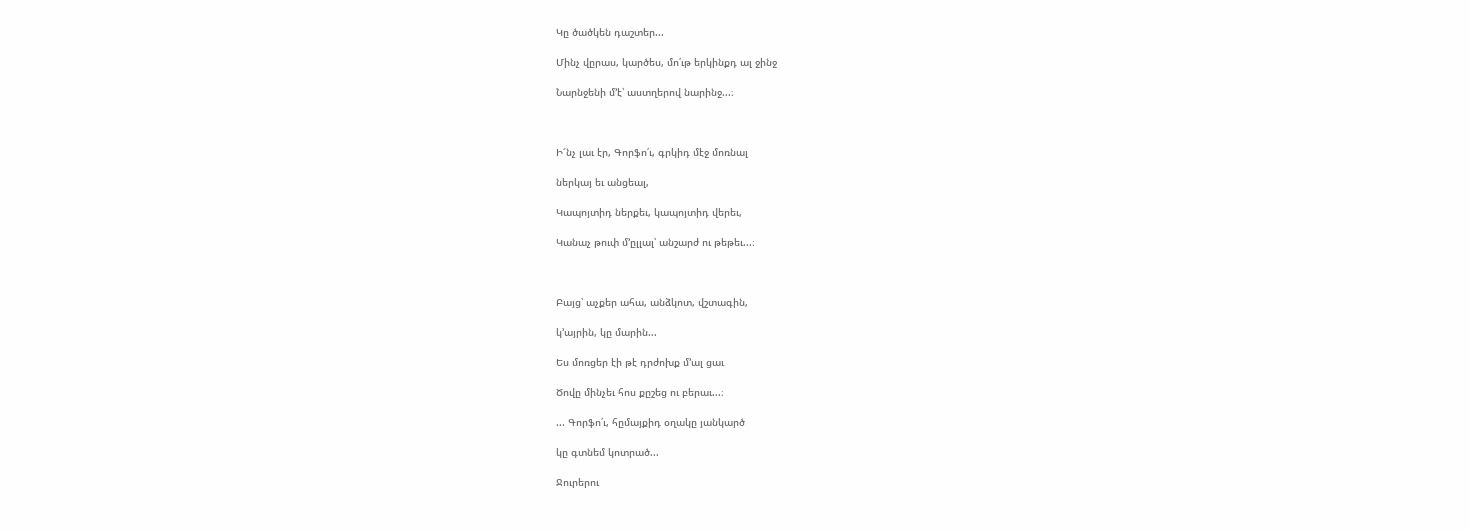Կը ծածկեն դաշտեր...

Մինչ վըրաս, կարծես, մո՛ւթ երկինքդ ալ ջինջ

Նարնջենի մ’է՝ աստղերով նարինջ...։



Ի՜նչ լաւ էր, Գորֆո՛ւ, գրկիդ մէջ մոռնալ

ներկայ եւ անցեալ,

Կապոյտիդ ներքեւ, կապոյտիդ վերեւ,

Կանաչ թուփ մ’ըլլալ՝ անշարժ ու թեթեւ...։



Բայց՝ աչքեր ահա, անձկոտ, վշտագին,

կ’այրին, կը մարին...

Ես մոռցեր էի թէ դրժոխք մ’ալ ցաւ

Ծովը մինչեւ հոս քըշեց ու բերաւ...։

... Գորֆո՛ւ, հըմայքիդ օղակը յանկարծ

կը գտնեմ կոտրած...

Ջուրերու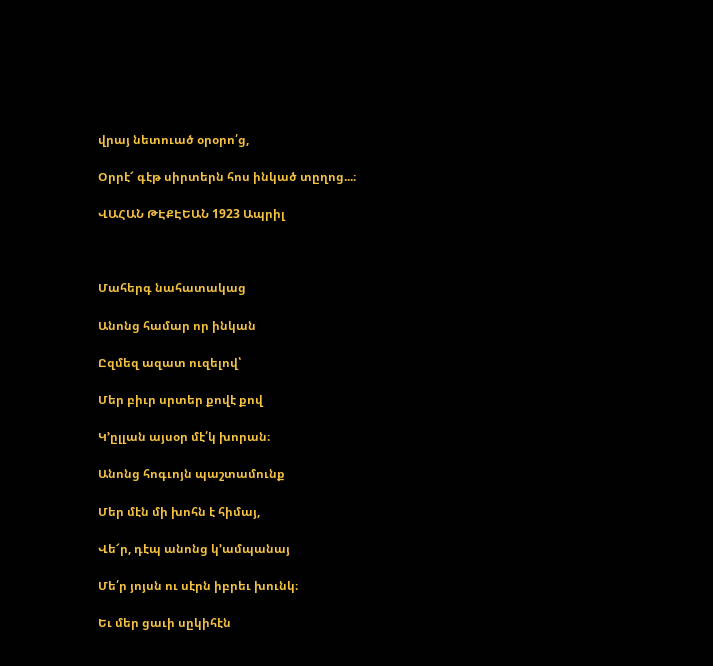վրայ նետուած օրօրո՛ց,

Օրրէ՜ գէթ սիրտերն հոս ինկած տըղոց...։

ՎԱՀԱՆ ԹԷՔԷԵԱՆ 1923 Ապրիլ



Մահերգ նահատակաց

Անոնց համար որ ինկան

Ըզմեզ ազատ ուզելով՝

Մեր բիւր սրտեր քովէ քով

Կ’ըլլան այսօր մէ՛կ խորան։

Անոնց հոգւոյն պաշտամունք

Մեր մէն մի խոհն է հիմայ,

Վե՜ր, դէպ անոնց կ’ամպանայ

Մե՛ր յոյսն ու սէրն իբրեւ խունկ։

Եւ մեր ցաւի սըկիհէն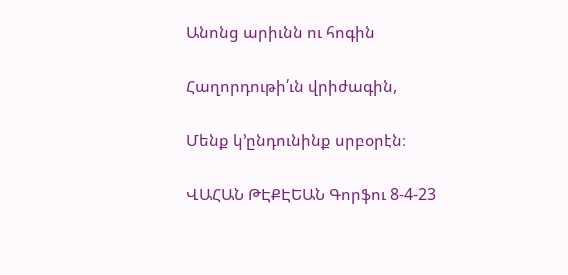Անոնց արիւնն ու հոգին

Հաղորդութի՛ւն վրիժագին,

Մենք կ’ընդունինք սրբօրէն։

ՎԱՀԱՆ ԹԷՔԷԵԱՆ Գորֆու 8-4-23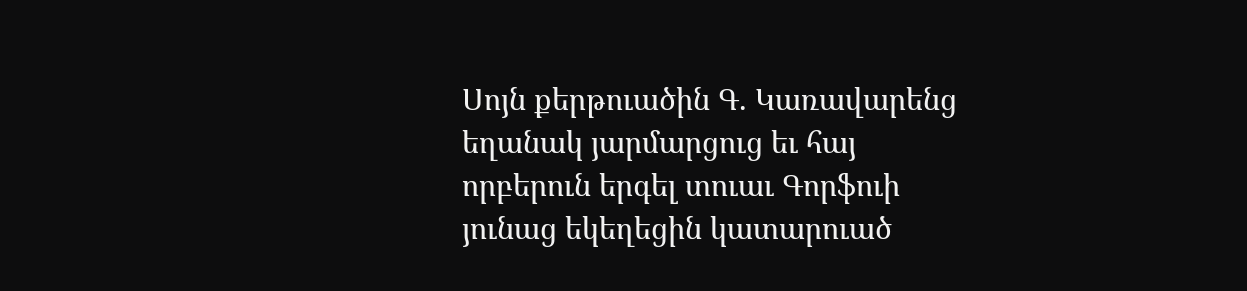Սոյն քերթուածին Գ. Կառավարենց եղանակ յարմարցուց եւ հայ որբերուն երգել տուաւ Գորֆուի յունաց եկեղեցին կատարուած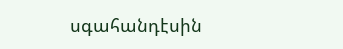սգահանդէսին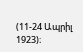(11-24 Ապրիլ 1923)։